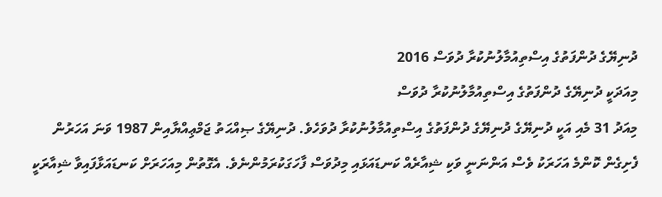ދުނިޔޭގެ ދުންފަތުގެ އިސްތިއުމާލުނުކުރާ ދުވަސް 2016
މިއަދަކީ ދުނިޔޭގެ ދުންފަތުގެ އިސްތިއުމާލުނުކުރާ ދުވަސް
މިއަދު 31 މެއި އަކީ ދުނިޔޭގެ ދުނިޔޭގެ ދުންފަތުގެ އިސްތިއުމާލުނުކުރާ ދުވަހެވެ. ދުނިޔޭގެ ޞިއްޙަތު ޖަމްޢިއްޔާއިން 1987 ވަނަ އަހަރުން ފެށިގެން ކޮންމެ އަހަރަކު ވެސް އަންނަނީ ވަކި ޝިއާރެއް ކަނޑައަޅައި މިދުވަސް ފާހަގަކުރަމުންނެވެ. އެގޮތުން މިއަހަރަށް ކަނޑައަޅާފައިވާ ޝިއާރަކީ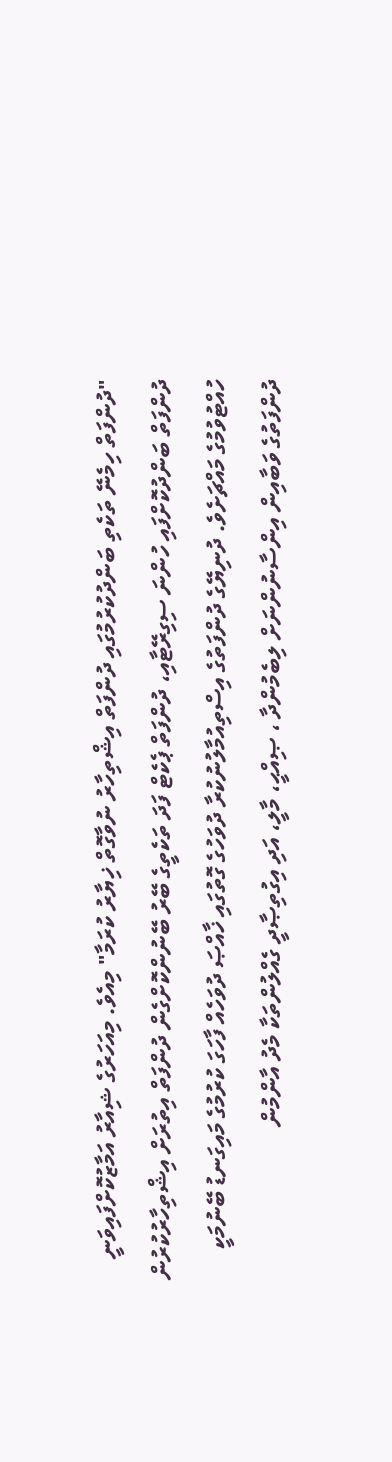"ދުންފަތް ހިމެނޭ ތަކެތި ބަންދުކުރުމުގައި ދުންފަތް އިޝްތިހާރު ނުވާގޮތް ޚިޔާރު ކުރަމާ" މިއެވެ. މިއަހަރުގެ ޝިއާރު އަމާޒުކޮށްފައިވަނީ ދުންފަތް ބަންދުކޮށްފައި ހުންނަ ސިގިރޭޓާއި، ދުންފަތް ޕެކެޓް ފަދަ ތަކެތީގެ ބޭރު ބޭނުންކޮށްގެން ދުންފަތް އިތުރަށް އިޝްތިހާރުކުރުން ހުއްޓުވުމުގެ މައްޗަށެވެ. ދުނިޔޭގެ ދުންފަތުގެ އިސްތިއުމާލުނުކުރާ ދުވަހުގެ ގޮތުގައި ޚާއްޞަ ދުވަހެއް ފާހަގަ ކުރުމުގެ މައިގަނޑު ބޭނުމަކީ ދުންފަތުގެ ވަބާއިން އިންސާނުންނަށް ލިބެމުންދާ ، ޞިއްޙީ، މާލީ، އަދި އިގުތިޞާދީ ގެއްލުންތަކާ މެދު އާންމުން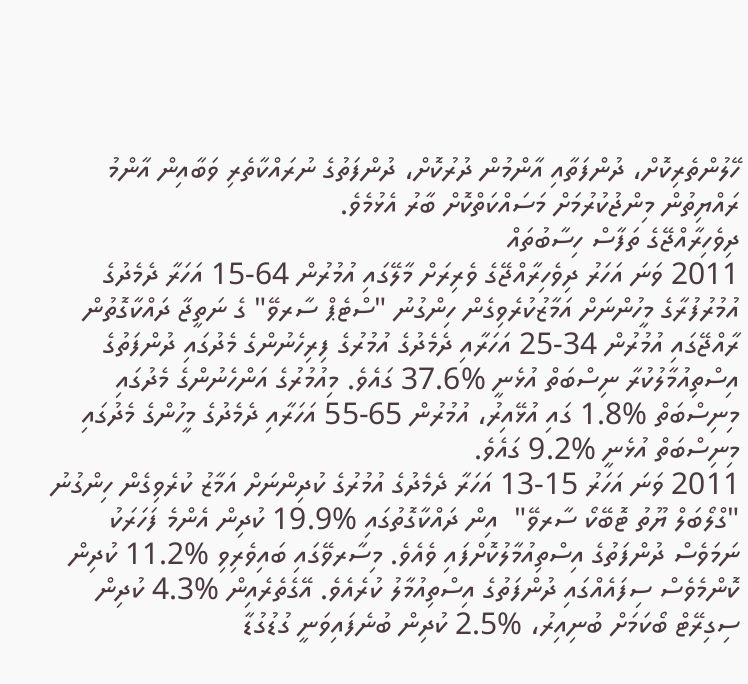ހޭލުންތެރިކޮށް، ދުންފަތާއި އާންމުން ދުރުކޮށް، ދުންފަތުގެ ނުރައްކާތެރި ވަބާއިން އާންމު ރައްޔިތުން މިންޖުކުރުމަށް މަސައްކަތްކޮށް ބާރު އެޅުމެވެ.
ދިވެހިރާއްޖޭގެ ތަފާސް ހިސާބުތައް
2011 ވަނަ އަހަރު ދިވެހިރާއްޖޭގެ ވެރިރަށް މާލޭގައި އުމުރުން 64-15 އަހަރާ ދެމެދުގެ އުމުރުފުރާގެ މީހުންނަށް އަމާޒުކުރެވިގެން ހިންގުނު "ސްޓެޕް ސާރވޭ" ގެ ނަތީޖާ ދައްކާގޮތުން ރާއްޖޭގައި އުމުރުން 34-25 އަހަރާއި ދެމެދުގެ އުމުރުގެ ފިރިހެނުންގެ މެދުގައި ދުންފަތުގެ އިސްތިއުމާލުކުރާ ނިސްބަތް އުޅެނީ %37.6 ގައެވެ. މިއުމުރުގެ އަންހެނުންގެ މެދުގައި މިނިސްބަތް %1.8 ގައި އުޅޭއިރު، އުމުރުން 65-55 އަހަރާއި ދެމެދުގެ މީހުންގެ މެދުގައި މިނިސްބަތް އުޅެނީ %9.2 ގައެވެ.
2011 ވަނަ އަހަރު 15-13 އަހަރާ ދެމެދުގެ އުމުރުގެ ކުދިންނަށް އަމާޒު ކުރެވިގެން ހިންގުނު "ގްލޯބަލް ޔޫތު ޓޮބޭކޯ ސާރވޭ"  އިން ދައްކާގޮތުގައި %19.9 ކުދިން އެންމެ ފަހަރަކު ނަމަވެސް ދުންފަތުގެ އިސްތިއުމާލުކޮށްފައި ވެއެވެ. މިސާރވޭގައި ބައިވެރިވި %11.2 ކުދިން ކޮންމެވެސް ސިފައެއްގައި ދުންފަތުގެ އިސްތިއުމާލު ކުރެއެވެ. އޭގެތެރެއިން %4.3 ކުދިން ސިގިރޭޓް ބޯކަމަށް ބުނިއިރު، %2.5 ކުދިން ބުނެފައިވަނީ ގުޑުގުޑާ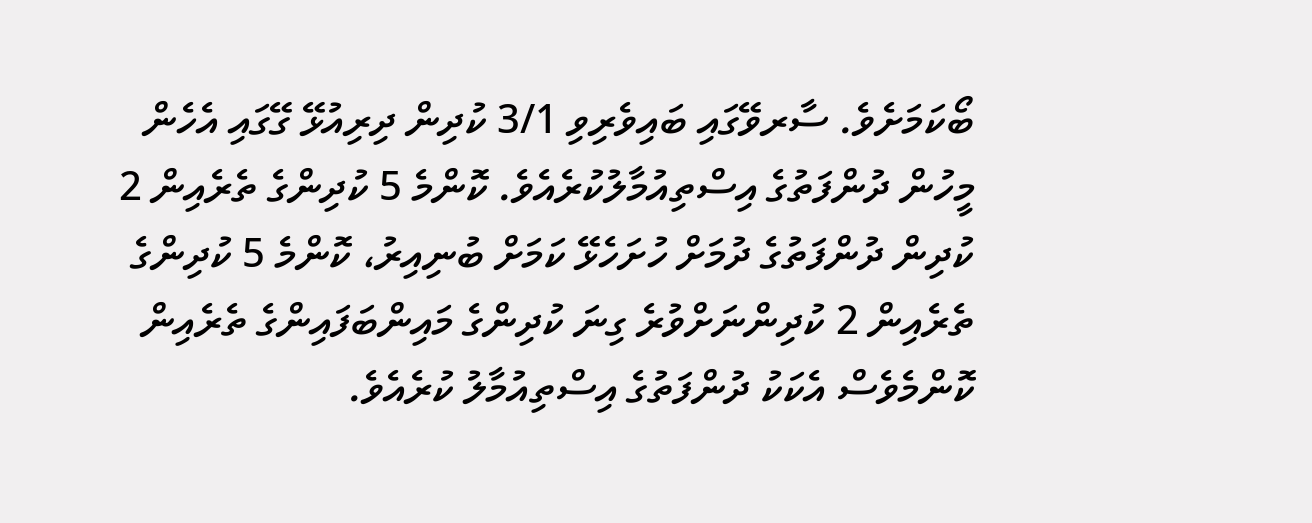ބޯކަމަށެވެ. ސާރވޭގައި ބައިވެރިވި 3/1 ކުދިން ދިރިއުޅޭ ގޭގައި އެހެން މީހުން ދުންފަތުގެ އިސްތިއުމާލުކުރެއެވެ. ކޮންމެ 5 ކުދިންގެ ތެރެއިން 2 ކުދިން ދުންފަތުގެ ދުމަށް ހުށަހެޅޭ ކަމަށް ބުނިއިރު، ކޮންމެ 5 ކުދިންގެ ތެރެއިން 2 ކުދިންނަށްވުރެ ގިނަ ކުދިންގެ މައިންބަފައިންގެ ތެރެއިން ކޮންމެވެސް އެކަކު ދުންފަތުގެ އިސްތިއުމާލު ކުރެއެވެ.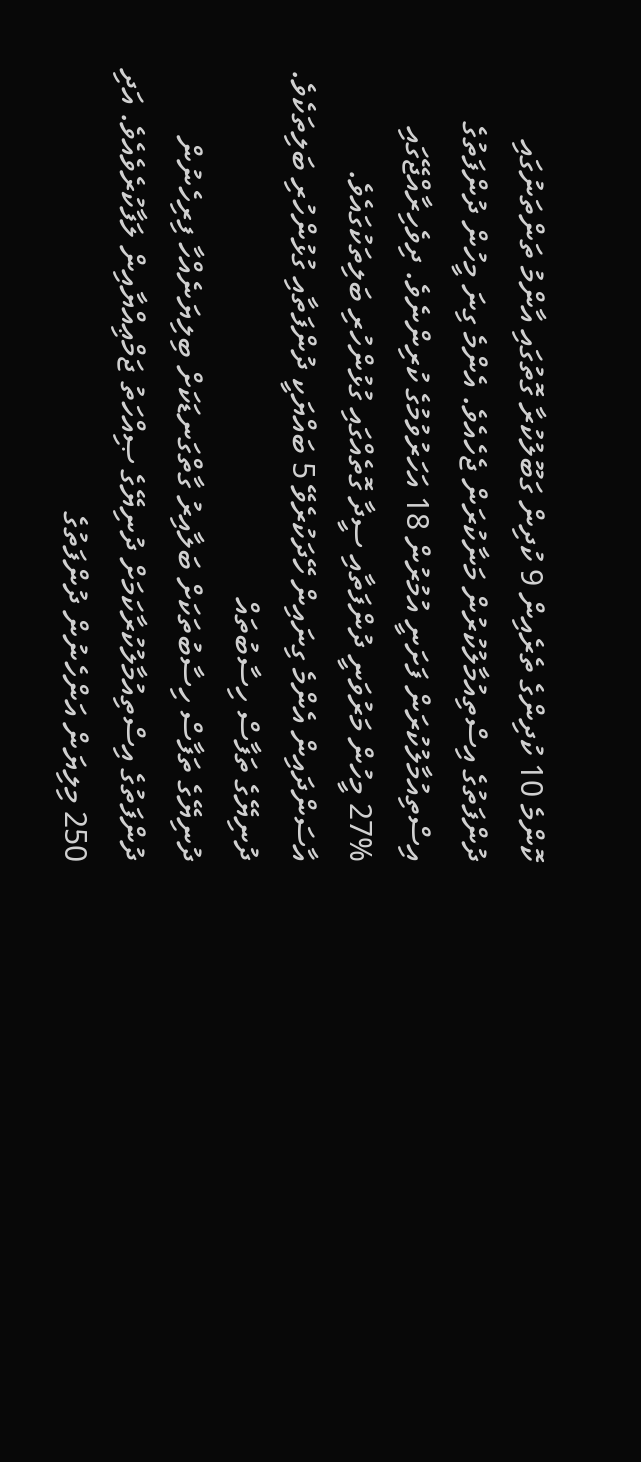ކޮންމެ 10 ކުދިންގެ ތެރެއިން 9 ކުދިން ގަބޫލުކުރާ ގޮތުގައި އާންމު ތަންތަނުގައި ދުންފަތުގެ އިސްތިއުމާލުކުރުން މަނާކުރަން ޖެހެއެވެ. އެންމެ ގިނަ މީހުން ދުންފަތުގެ އިސްތިއުމާލުކުރަން ފަށަނީ އުމުރުން 18 އަހަރުވުމުގެ ކުރިންނެވެ. ދިވެހިރާއްޖޭގައި %27 މީހުން މަރުވަނީ ދުންފަތާއި ސީދާ ގޮތެއްގައި ގުޅުންހުރި ބަލިތަކުގައެވެ. އާސަންދައިން އެންމެ ގިނައިން ހޭދަކުރެވޭ 5 ބައްޔަކީ ދުންފަތާއި ގުޅުންހުރި ބަލިތަކެވެ.
ދުނިޔޭގެ ތަފާސް ހިސާބުތައް
ދުނިޔޭގެ ތަފާސް ހިސާބުތަކަށް ބަލާއިރު ގާތްގަނޑަކަށް ބިލިޔަނެއްހާ ފިރިހެނުން ދުންފަތުގެ އިސްތިއުމާލުކުރާކަމަށް ދުނިޔޭގެ ޞިއްހަތު ޖަމްޢިއްޔާއިން ލަފާކުރެވެއެވެ. އަދި 250 މިލިޔަން އަންހެނުން ދުންފަތުގެ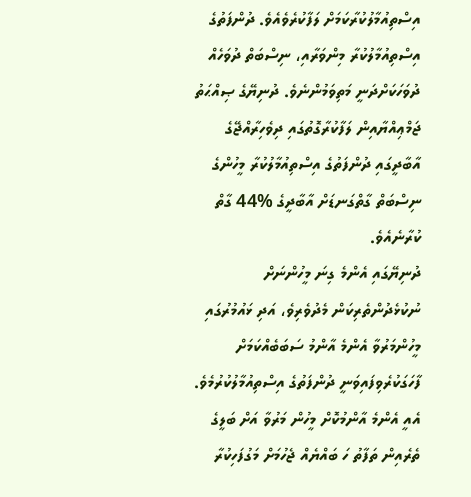އިސްތިއުމާލުކުރާކަމަށް ލަފާކުރެވެއެވެ. ދުންފަތުގެ އިސްތިއުމާލުކުރާ މިންވަރާއި، ނިސްބަތް ދުވަހެއް ދުވަހަކަށްދަނީ މަތިވަމުންނެވެ. ދުނިޔޭގެ ޞިއްޙަތު ޖަމްޢިއްޔާއިން ލަފާކުރާގޮތުގައި ދިވެހިރާއްޖޭގެ އާބާދީގައި ދުންފަތުގެ އިސްތިއުމާލުކުރާ މީހުންގެ ނިސްބަތް ގާތްގަނޑަށް އާބާދީގެ %44 ގާތް ކުރާނެއެވެ.
ދުނިޔޭގައި އެންމެ ގިނަ މީހުންނަށް ނުކުޅެދުންތެރިކަން މެދުވެރިވެ، އަދި ޅައުމުރުގައި މީހުންމަރުވާ އެންމެ އާންމު ސަބަބެއްކަމަށް ފާހަގަކުރެވިފައިވަނީ ދުންފަތުގެ އިސްތިއުމާލުކުރުމެވެ. އެއީ އެންމެ އާންމުކޮށް މީހުން މަރުވާ އަށް ބަލީގެ ތެރެއިން ތަފާތު ހަ ބައްޔެއް ޖެހުމަށް މަގުފަހިކުރާ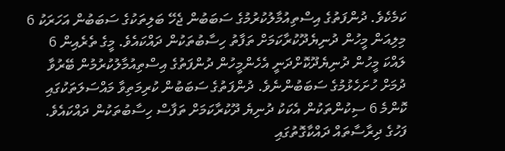ކަމެކެވެ. ދުންފަތުގެ އިސްތިއުމާލުކުރުމުގެ ސަބަބުން ޖެހޭ ބަލިތަކުގެ ސަބަބުން އަހަރަކު 6 މިލިއަން މީހުން ދުނިޔެދޫކުރާކަމަށް ތަފާތު ހިސާބުތަކުން ދައްކައެވެ. މީގެ ތެރެއިން 6 ލައްކަ މީހުން ދުނިޔެދޫކޮށްދަނީ އެހެންމީހުން ދުންފަތުގެ އިސްތިއުމާލުކުރުމުން ބޭރުވާ ދުމަށް ހުށަހެޅުމުގެ ސަބަބުންނެވެ. ދުންފަތުގެ ސަބަބުން ކުރިމަތިވާ މައްސަލަތަކުގައި ކޮންމެ 6 ސިކުންތަކުން އެކަކު ދުނިޔެ ދޫކުރާކަމަށް ތަފާސް ހިސާބުތަކުން ދައްކައެވެ. ފަހުގެ ދިރާސާތައް ދައްކާގޮތުގައި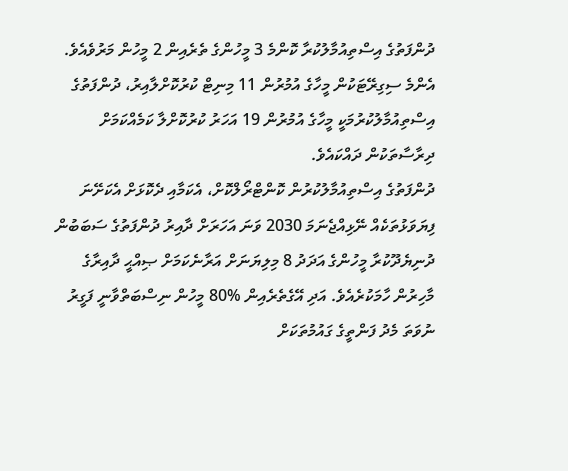ދުންފަތުގެ އިސްތިއުމާލުކުރާ ކޮންމެ 3 މީހުންގެ ތެރެއިން 2 މީހުން މަރުވެއެވެ. އެންމެ ސިގިރޭޓަކުން މީހާގެ އުމުރުން 11 މިނިޓް ކުރުކޮށްލާއިރު، ދުންފަތުގެ އިސްތިއުމާލުކުރުމަކީ މީހާގެ އުމުރުން 19 އަހަރު ކުރުކޮށްލާ ކަމެއްކަމަށް ދިރާސާތަކުން ދައްކައެވެ.
ދުންފަތުގެ އިސްތިއުމާލުކުރުން ކޮންޓްރޯލްކޮށް، އެކަމާއި ދެކޮޅަށް އެކަށޭނަ ފިޔަވަޅުތަކެއް ނޭޅިއްޖެނަމަ 2030 ވަނަ އަހަރަށް ދާއިރު ދުންފަތުގެ ސަބަބުން ދުނިޔެދޫކުރާ މީހުންގެ އަދަދު 8 މިލިޔަނަށް އަރާނެކަމަށް ޞިއްޙީ ދާއިރާގެ މާހިރުން ހާމަކުރެއެވެ. އަދި އޭގެތެރެއިން %80 މީހުން ނިސްބަތްވާނީ ފަގީރު ނުވަތަ މެދު ފަންތީގެ ގައުމުތަކަށް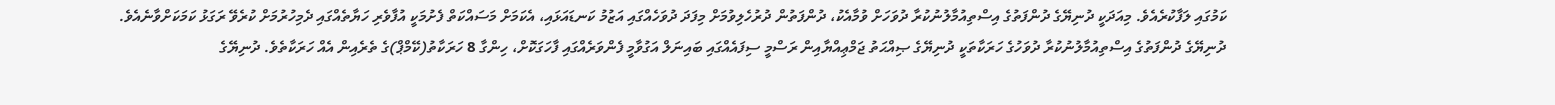ކަމުގައި ލަފާކުރެއެވެ. މިއަދަކީ ދުނިޔޭގެ ދުންފަތުގެ އިސްތިއުމާލުނުކުރާ ދުވަހަށް ވުމާއެކު، ދުންފަތުން ދުރުހެލިވުމަށް މިފަދަ ދުވަހެއްގައި އަޒުމު ކަނޑައަޅައި، އެކަމަށް މަސައްކަތް ފެށުމަކީ އުފާވެރި ހަޔާތެއްގައި ދެމިހުރުމަށް ކުރެވޭ ރަގަޅު ކަމަކަށްވާނެއެވެ.
ދުނިޔޭގެ ދުންފަތުގެ އިސްތިއުމާލުނުކުރާ ދުވަހުގެ ހަރަކާތަކީ ދުނިޔޭގެ ޞިއްޙަތު ޖަމްޢިއްޔާއިން ރަސްމީ ސިފައެއްގައި ބައިނަލް އަގުވާމީ ފެންވަރެއްގައި ފާހަގަކޮށް، ހިންގާ 8 ހަރަކާތު(ކޭމްޕް)ގެ ތެރެއިން އެއް ހަރަކާތެވެ. ދުނިޔޭގެ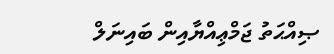ޞިއްޙަތު ޖަމްޢިއްޔާއިން ބައިނަލް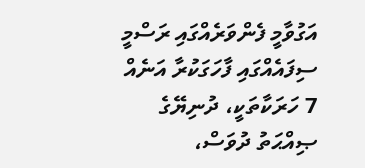އަގުވާމީ ފެންވަރެއްގައި ރަސްމީ ސިފައެއްގައި ފާހަގަކުރާ އަނެއް 7 ހަރަކާތަކީ، ދުނިޔޭގެ ޞިއްޙަތު ދުވަސް،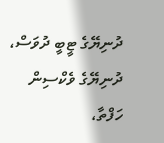ދުނިޔޭގެ ޓީބީ ދުވަސް، ދުނިޔޭގެ ވެކްސިން ހަފްތާ،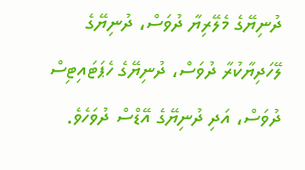ދުނިޔޭގެ މެލޭރިޔާ ދުވަސް، ދުނިޔޭގެ ލޭހަދިޔާކުރާ ދުވަސް، ދުނިޔޭގެ ހެޕަޓައިޓިސް ދުވަސް، އަދި ދުނިޔޭގެ އޭޑްސް ދުވަހެވެ.